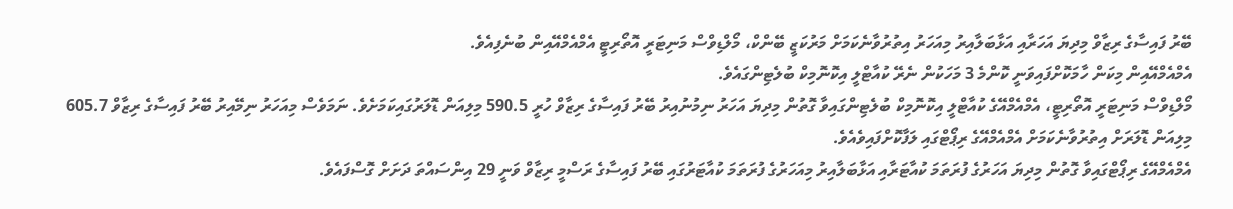ބޭރު ފައިސާގެ ރިޒާވް މިދިޔަ އަހަރާއި އަޅާބަލާއިރު މިއަހަރު އިތުރުވާނެކަމަށް މަރުކަޒީ ބޭންކް، މޯލްޑިވްސް މަނިޓަރީ އޮތޯރިޓީ އެމްއެމްއޭއިން ބުނެފިއެވެ.
އެމްއެމްއޭއިން މިކަން ހާމަކޮށްފައިވަނީ ކޮންމެ 3 މަހަކުން ނެރޭ ކުއާޓްލީ އިކޮނޮމިކް ބުލެޓިންގައެވެ.
މޯލްޑިވްސް މަނިޓަރީ އޮތޯރިޓީ، އެމްއެމްއޭގެ ކުއާޓްލީ އިކޮނޮމިކް ބުލެޓިންގައިވާ ގޮތުން މިދިޔަ އަހަރު ނިމުނުއިރު ބޭރު ފައިސާގެ ރިޒާވް ހުރީ 590.5 މިލިއަން ޑޮލަރުގައިކަމަށެވެ. ނަމަވެސް މިއަހަރު ނިމޭއިރު ބޭރު ފައިސާގެ ރިޒާވް 605.7 މިލިއަން ޑޮލަރަށް އިތުރުވާނެކަމަށް އެމްއެމްއޭގެ ރިޕޯޓްގައި ލަފާކޮށްފައިވެއެވެ.
އެމްއެމްއޭގެ ރިޕޯޓްގައިވާ ގޮތުން މިދިޔަ އަހަރުގެ ފުރަތަމަ ކުއާޓަރާއި އަޅާބަލާއިރު މިއަހަރުގެ ފުރަތަމަ ކުއާޓަރުގައި ބޭރު ފައިސާގެ ރަސްމީ ރިޒާވް ވަނީ 29 އިންސައްތަ ދަށަށް ގޮސްފައެވެ.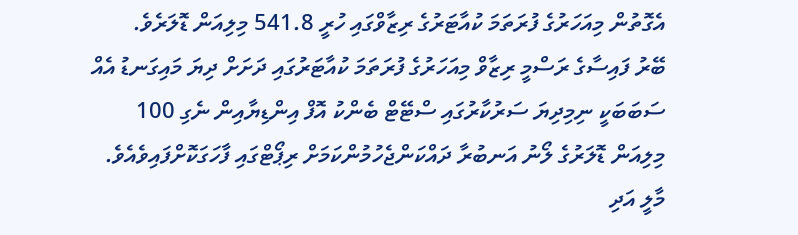އެގޮތުން މިއަހަރުގެ ފުރަތަމަ ކުއާޓަރުގެ ރިޒާވްގައި ހުރީ 541.8 މިލިއަން ޑޮލަރެވެ.
ބޭރު ފައިސާގެ ރަސްމީ ރިޒާވް މިއަހަރުގެ ފުރަތަމަ ކުއާޓަރުގައި ދަށަށް ދިޔަ މައިގަނޑު އެއް ސަބަބަކީ ނިމިދިޔަ ސަރުކާރުގައި ސްޓޭޓް ބެންކު އޮފް އިންޑިޔާއިން ނެގި 100 މިލިއަން ޑޮލަރުގެ ލޯނު އަނބުރާ ދައްކަންޖެހުމުންކަމަށް ރިޕޯޓްގައި ފާހަގަކޮށްފައިވެއެވެ.
މާލީ އަދި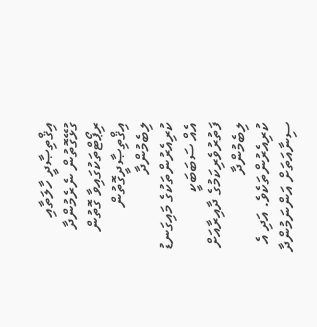އިޤްތިޞާދީ ހާލަތާއި ގުޅޭގޮތުން ނެރެމުންދާ ރިޕޯޓްތަކުގައިވާ ގޮތުން އިޤްތިޞާދީގޮތުން ލިބެމުންދާ ކުރިއެރުންތަކުގެ މައިގަނޑު އެއް ސަބަބަކީ ފަތުރުވެރިކަމުގެ ދާއިރާއަށް ލިބެމުންދާ ކުރިއެރުންތަކެވެ. އަދި އެ ސިނާއަތަށް އަންނަމުންދާ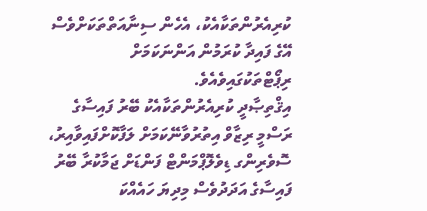ކުރިއެރުންތަކާއެކު، އެހެން ސިނާއަތްތަކަށްވެސް އޭގެ ފައިދާ ކުރަމުން އަންނަކަމަށް ރިޕޯޓްތަކުގައިވެއެވެ.
އިޤްތިޞާދީ ކުރިއެރުންތަކާއެކު ބޭރު ފައިސާގެ ރަސްމީ ރިޒާވް އިތުރުވާނޭކަމަށް ލަފާކޮށްފައިވާއިރު، ސޮވެރިންގ ޑިވެލޮޕްމަންޓް ފަންޑަށް ޖަމާކުރާ ބޭރު ފައިސާގެ އަދަދުވެސް މިދިޔަ ހައެއްކަ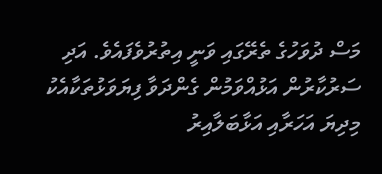މަސް ދުވަހުގެ ތެރޭގައި ވަނީ އިތުރުވެފައެވެ. އަދި ސަރުކާރުން އަޅުއްވަމުން ގެންދަވާ ފިޔަވަޅުތަކާއެކު މިދިޔަ އަހަރާއި އަޅާބަލާއިރު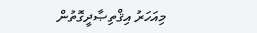މިއަހަރު އިޤްތިޞާދީގޮތުން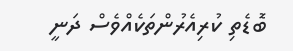ބޮޑެތި ކުރިއެރުންތަކެއްވެސް ދަނީ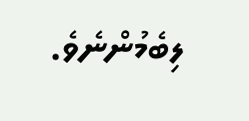ލިބެމުންނެވެ.